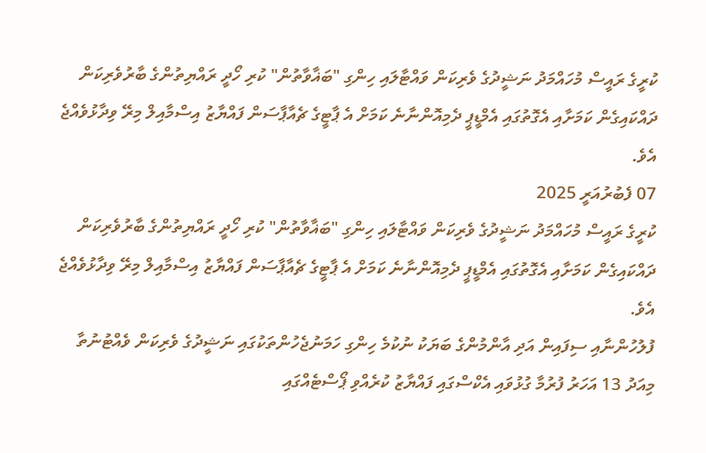ކުރީގެ ރައީސް މުހައްމަދު ނަޝީދުގެ ވެރިކަން ވައްޓާލައި ހިންގި "ބަޣާވާތުން" ކުރި ހޯދީ ރައްޔިތުންގެ ބާރުވެރިކަން ދައްކައިގެން ކަމަށާއި އެގޮތުގައި އެމްޑީޕީ ދެމިއޮންނާނެ ކަމަށް އެ ޕާޓީގެ ޗެއާޕާސަން ފައްޔާޒު އިސްމާއިލް މިރޭ ވިދާޅުވެއްޖެ އެވެ.
07 ފެބުރުއަރީ 2025
ކުރީގެ ރައީސް މުހައްމަދު ނަޝީދުގެ ވެރިކަން ވައްޓާލައި ހިންގި "ބަޣާވާތުން" ކުރި ހޯދީ ރައްޔިތުންގެ ބާރުވެރިކަން ދައްކައިގެން ކަމަށާއި އެގޮތުގައި އެމްޑީޕީ ދެމިއޮންނާނެ ކަމަށް އެ ޕާޓީގެ ޗެއާޕާސަން ފައްޔާޒު އިސްމާއިލް މިރޭ ވިދާޅުވެއްޖެ އެވެ.
ފުލުހުންނާއި ސިފައިން އަދި އާންމުންގެ ބަޔަކު ނުކުމެ ހިންގި ހަމަނުޖެހުންތަކުގައި ނަޝީދުގެ ވެރިކަން ވެއްޓުނުތާ މިއަދު 13 އަހަރު ފުރުމާ ގުޅުވައި އެކްސްގައި ފައްޔާޒު ކުރެއްވި ޕޯސްޓެއްގައި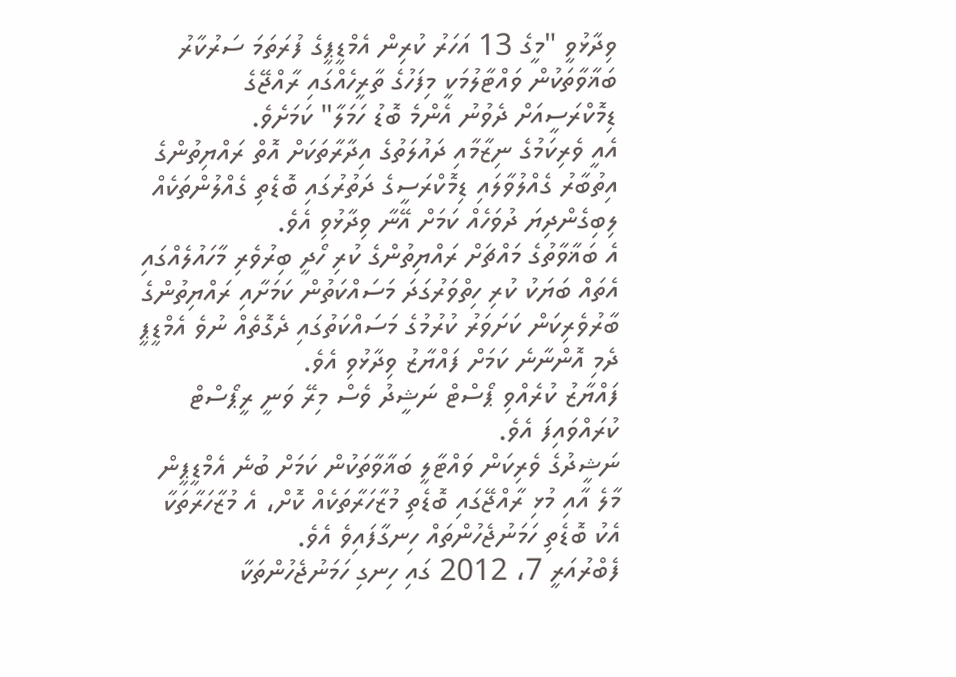ވިދާޅުވީ "މީގެ 13 އަހަރު ކުރިން އެމްޑީޕީގެ ފުރަތަމަ ސަރުކާރު ބަޣާވާތަކުން ވައްޓާލުމަކީ މިފަހުގެ ތާރީހެއްގައި ރާއްޖޭގެ ޑިމޮކްރަސީއަށް ދެވުނު އެންމެ ބޮޑު ހަމަލާ" ކަމަށެވެ.
އެއީ ވެރިކަމުގެ ނިޒާމާއި ދައުލަތުގެ އިދާރާތަކަށް އޮތް ރައްޔިތުންގެ އިތުބާރު ގެއްލުވާލައި ޑިމޮކްރަސީގެ ދަތުރުގައި ބޮޑެތި ގެއްލުންތަކެއް ލިބިގެންދިޔަ ދުވަހެއް ކަމަށް އޭނާ ވިދާޅުވި އެވެ.
އެ ބަޣާވާތުގެ މައްޗަށް ރައްޔިތުންގެ ކުރި ހޯދީ ބިރުވެރި މާހައުލެއްގައި އެތައް ބަޔަކު ކުރި ހިތްވަރުގަދަ މަސައްކަތުން ކަމަށާއި ރައްޔިތުންގެ ބާރުވެރިކަން ކަށަވަރު ކުރުމުގެ މަސައްކަތުގައި ދެގޮތެއް ނުވެ އެމްޑީޕީ ދެމި އޮންނާނެ ކަމަށް ފައްޔާޒު ވިދާޅުވި އެވެ.
ފައްޔާޒު ކުރެއްވި ޕޯސްޓް ނަޝީދު ވެސް މިރޭ ވަނީ ރީޕޯސްޓް ކުރައްވައިފަ އެވެ.
ނަޝީދުގެ ވެރިކަން ވައްޓާލީ ބަޣާވާތަކުން ކަމަށް ބުނެ އެމްޑީޕީން މާލެ އާއި މުޅި ރާއްޖޭގައި ބޮޑެތި މުޒާހަރާތަކެއް ކޮށް، އެ މުޒާހަރާތަކާ އެކު ބޮޑެތި ހަމަނުޖެހުންތައް ހިނގާފައިވެ އެވެ.
ފެބްރުއަރީ 7، 2012 ގައި ހިނގި ހަމަނުޖެހުންތަކާ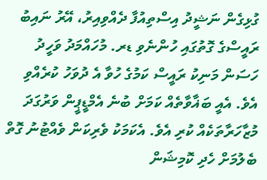ގުޅިގެން ނަޝީދު އިސްތިއުފާ ދެއްވިއިރު، އޭރު ނައިބު ރައީސްގެ ގޮތުގައި ހުންނެވި ޑރ. މުހައްމަދު ވަހީދު ހަސަން މަނިކު ރައީސް ކަމުގެ ހުވާ އެ ދުވަހު ކުރެއްވި އެވެ. އެއީ ބަޣާވާތެއް ކަމަށް ބުނެ އެމްޑީޕީން ވަރުގަދަ މުޒާހަރާތަކެއް ކުރި އެވެ. އެކަމަކު ވެރިކަން ވެއްޓުނު ގޮތް ބެލުމަށް ހެދި ކޮމިޝަން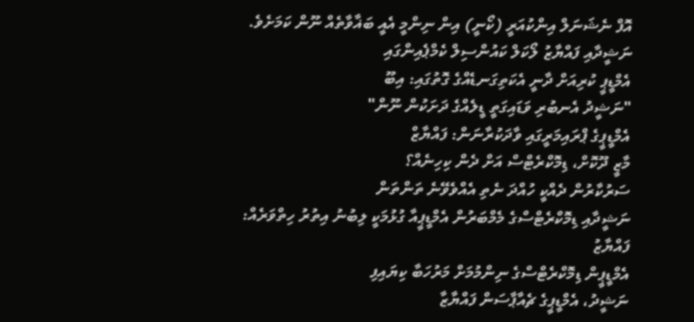އޮފް ނެޝަނަލް އިންކުއަރީ (ކޯނީ) އިން ނިންމީ އެއީ ބަޣާވާތެއް ނޫން ކަމަށެވެ.
ނަޝީދާއި ފައްޔާޒު ލޯކަލް ކައުންސިލް ކެމްޕެއިންގައި
އެމްޑީޕީ ކުރިއަށް ދާނީ އެކަތިގަނޑެއްގެ ގޮތުގައި: އިބޫ
"ނަޝީދު އެނބުރި ވަޑައިގަތީ ޑީލެއްގެ ދަށަކުން ނޫން"
އެމްޑީޕީގެ ޕްރައިމަރީގައި ވާދަކުރާނަން: ފައްޔާޒް
މާޒީ ދޫކޮށް، ޑިމޮކްރެޓްސް އަށް ދެން ކިހިނެއް؟
ސަރުކާރުން ދެއްކީ ހުއްދަ ނެތި އެއްވެވޭނެ ތަންތަން
ނަޝީދާއި ޑިމޮކްރެޓްސްގެ މެމްބަރުން އެމްޑީޕީއާ ގުޅުމަކީ ލިބުނު އިތުރު ހިތްވަރެއް: ފައްޔާޒު
އެމްޑީޕީން ޑިމޮކްރެޓްސްގެ ނިންމުމަށް މަރުހަބާ ކިޔައިފި
ނަޝީދު، އެމްޑީޕީގެ ޗެއާޕާސަން ފައްޔާޒާ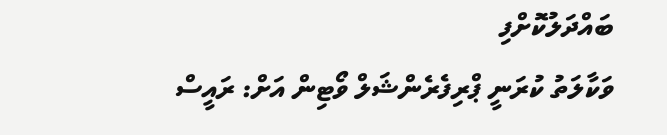ބައްދަލުކޮށްފި
ވަކާލަތު ކުރަނީ ޕްރިފެރެންޝަލް ވޯޓިން އަށް: ރައީސް